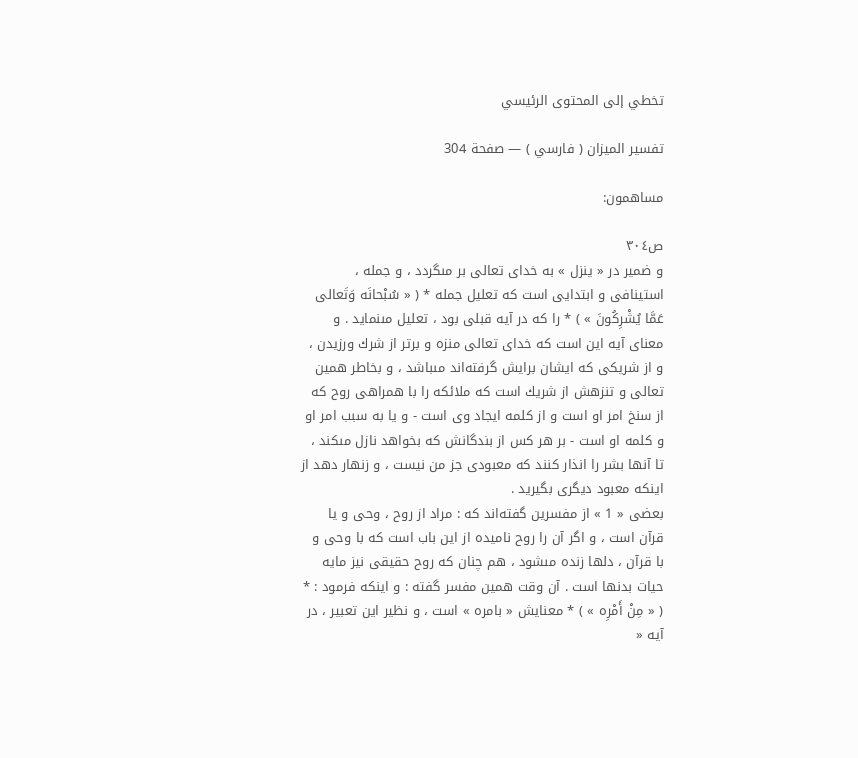تخطي إلى المحتوى الرئيسي

تفسير الميزان ( فارسي ) — صفحة 304

مساهمون:

ص٣٠٤
و ضمير در « ينزل » به خداى تعالى بر مىگردد ، و جمله ، استينافى و ابتدايى است كه تعليل جمله * ( « سُبْحانَه وَتَعالى عَمَّا يُشْرِكُونَ » ) * را كه در آيه قبلى بود ، تعليل مىنمايد . و معناى آيه اين است كه خداى تعالى منزه و برتر از شرك ورزيدن ، و از شريكى كه ايشان برايش گرفته‌اند مىباشد ، و بخاطر همين تعالى و تنزهش از شريك است كه ملائكه را با همراهى روح كه از سنخ امر او است و از كلمه ايجاد وى است - و يا به سبب امر او و كلمه او است - بر هر كس از بندگانش كه بخواهد نازل مىكند ، تا آنها بشر را انذار كنند كه معبودى جز من نيست ، و زنهار دهد از اينكه معبود ديگرى بگيريد .
بعضى « 1 » از مفسرين گفته‌اند كه : مراد از روح ، وحى و يا قرآن است ، و اگر آن را روح ناميده از اين باب است كه با وحى و با قرآن ، دلها زنده مىشود ، هم چنان كه روح حقيقى نيز مايه حيات بدنها است . آن وقت همين مفسر گفته : و اينكه فرمود : * ( « مِنْ أَمْرِه » ) * معنايش « بامره » است ، و نظير اين تعبير ، در آيه «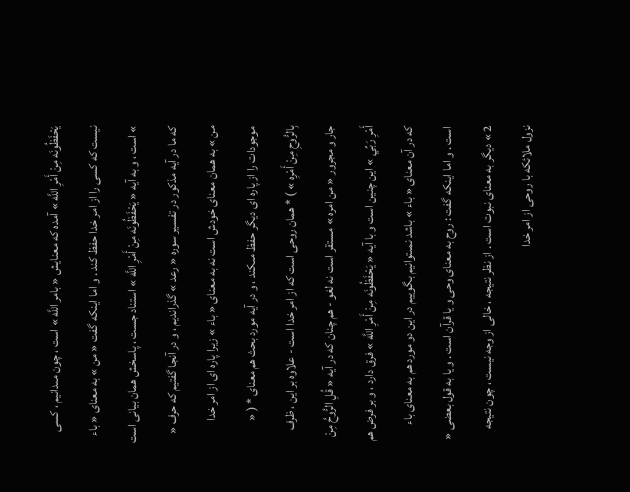يَحْفَظُونَه مِنْ أَمْرِ اللَّه » آمده كه معنايش « بامر اللَّه » است ، چون مىدانيم ، كسى نيست كه كسى را از امر خدا حفظ كند . و اما اينكه گفت « من » به معناى « باء » است ، و به آيه « يَحْفَظُونَه مِنْ أَمْرِ اللَّه » استناد جست ، پاسخش همان بيانى است كه ما در آيه مذكور در تفسير سوره « رعد » گذرانديم ، و در آنجا گفتيم كه حرف « من » به همان معناى خودش است نه به معناى « باء » زيرا پاره اى از امر خدا موجودات را از پاره اى ديگر حفظ مىكند ، و در آيه مورد بحث هم معناى * ( « بِالرُّوحِ مِنْ أَمْرِه » ) * همان روحى است كه از امر خدا است - علاوه بر اين ، ظرف جار و مجرور « من امره » مستقر است نه لغو - هم چنان كه در آيه « قُلِ الرُّوحُ مِنْ أَمْرِ رَبِّي » اين چنين است و با آيه « يَحْفَظُونَه مِنْ أَمْرِ اللَّه » فرق دارد ، و بر فرض هم كه در آن معناى « باء » باشد نمىتوانيم بگوييم در اين دو مورد هم به معناى باء است . و اما اينكه گفت : روح به معناى وحى و يا قرآن است . و يا به قول بعضى « 2 » ديگر به معناى نبوت است . از نظر نتيجه ، خالى از وجه نيست ، چون نتيجه نزول ملائكه با روحى از امر خدا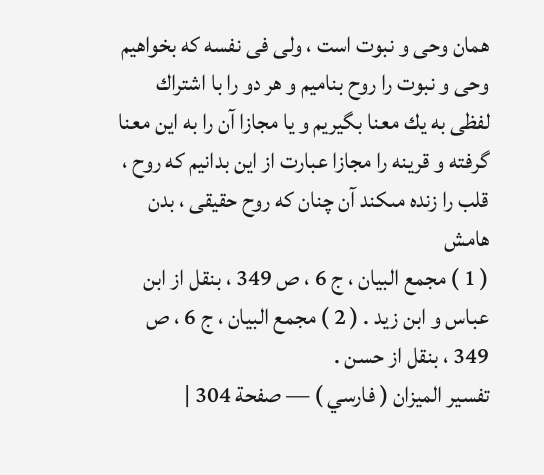همان وحى و نبوت است ، ولى فى نفسه كه بخواهيم وحى و نبوت را روح بناميم و هر دو را با اشتراك لفظى به يك معنا بگيريم و يا مجازا آن را به اين معنا گرفته و قرينه را مجازا عبارت از اين بدانيم كه روح ، قلب را زنده مىكند آن چنان كه روح حقيقى ، بدن
هامش
( 1 ) مجمع البيان ، ج 6 ، ص 349 ، بنقل از ابن عباس و ابن زيد . ( 2 ) مجمع البيان ، ج 6 ، ص 349 ، بنقل از حسن .
تفسير الميزان ( فارسي ) — صفحة 304 |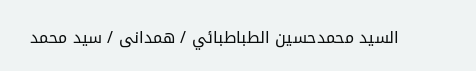السيد محمدحسين الطباطبائي / همدانى / سيد محمد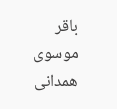باقر موسوى همدانى